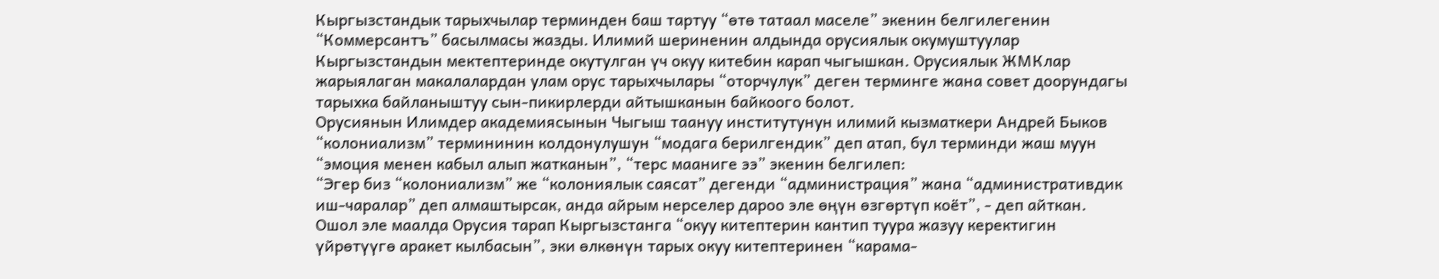Кыргызстандык тарыхчылар терминден баш тартуу “өтө татаал маселе” экенин белгилегенин “Коммерсантъ” басылмасы жазды. Илимий шериненин алдында орусиялык окумуштуулар Кыргызстандын мектептеринде окутулган үч окуу китебин карап чыгышкан. Орусиялык ЖМКлар жарыялаган макалалардан улам орус тарыхчылары “оторчулук” деген терминге жана совет доорундагы тарыхка байланыштуу сын-пикирлерди айтышканын байкоого болот.
Орусиянын Илимдер академиясынын Чыгыш таануу институтунун илимий кызматкери Андрей Быков “колониализм” термининин колдонулушун “модага берилгендик” деп атап, бул терминди жаш муун “эмоция менен кабыл алып жатканын”, “терс мааниге ээ” экенин белгилеп:
“Эгер биз “колониализм” же “колониялык саясат” дегенди “администрация” жана “административдик иш-чаралар” деп алмаштырсак, анда айрым нерселер дароо эле өңүн өзгөртүп коёт”, - деп айткан.
Ошол эле маалда Орусия тарап Кыргызстанга “окуу китептерин кантип туура жазуу керектигин үйрөтүүгө аракет кылбасын”, эки өлкөнүн тарых окуу китептеринен “карама-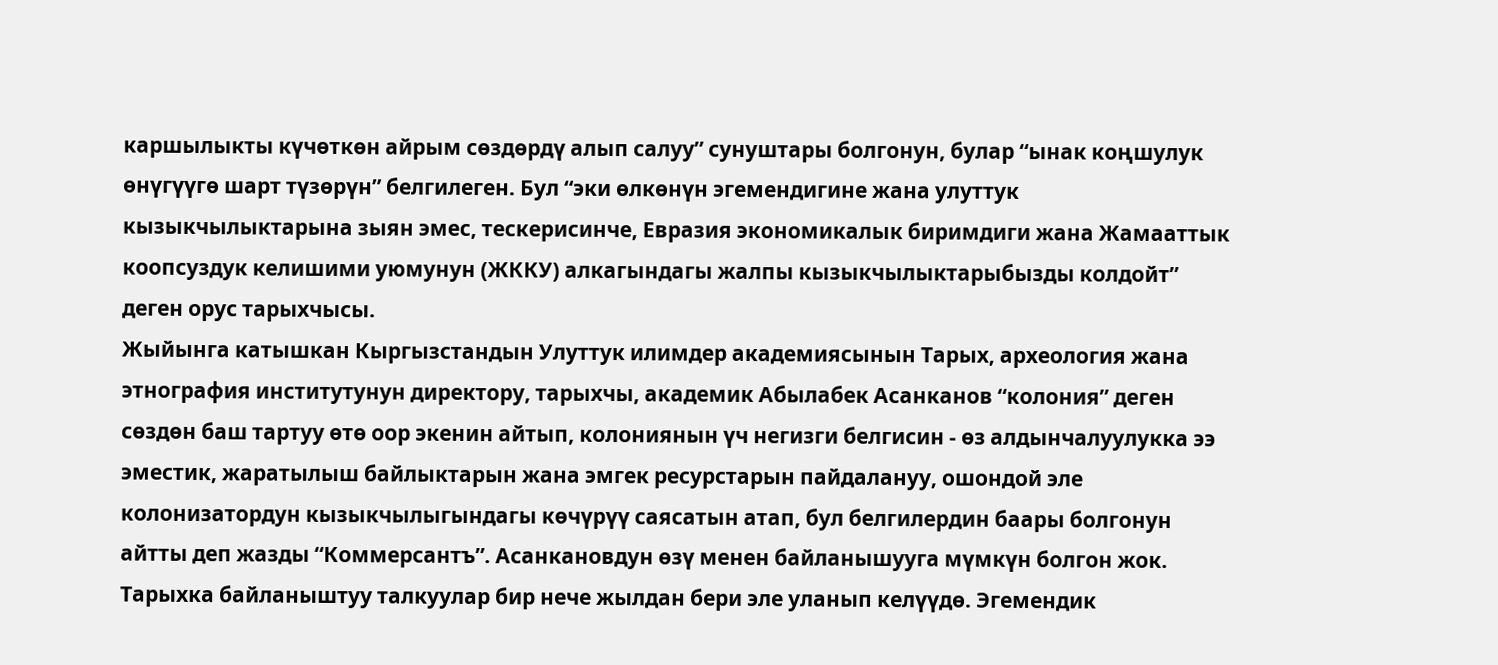каршылыкты күчөткөн айрым сөздөрдү алып салуу” сунуштары болгонун, булар “ынак коңшулук өнүгүүгө шарт түзөрүн” белгилеген. Бул “эки өлкөнүн эгемендигине жана улуттук кызыкчылыктарына зыян эмес, тескерисинче, Евразия экономикалык биримдиги жана Жамааттык коопсуздук келишими уюмунун (ЖККУ) алкагындагы жалпы кызыкчылыктарыбызды колдойт” деген орус тарыхчысы.
Жыйынга катышкан Кыргызстандын Улуттук илимдер академиясынын Тарых, археология жана этнография институтунун директору, тарыхчы, академик Абылабек Асанканов “колония” деген сөздөн баш тартуу өтө оор экенин айтып, колониянын үч негизги белгисин - өз алдынчалуулукка ээ эместик, жаратылыш байлыктарын жана эмгек ресурстарын пайдалануу, ошондой эле колонизатордун кызыкчылыгындагы көчүрүү саясатын атап, бул белгилердин баары болгонун айтты деп жазды “Коммерсантъ”. Асанкановдун өзү менен байланышууга мүмкүн болгон жок.
Тарыхка байланыштуу талкуулар бир нече жылдан бери эле уланып келүүдө. Эгемендик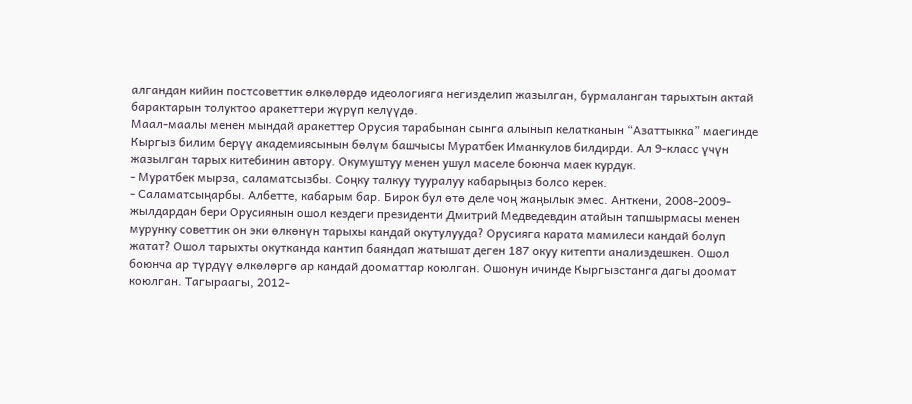алгандан кийин постсоветтик өлкөлөрдө идеологияга негизделип жазылган, бурмаланган тарыхтын актай барактарын толуктоо аракеттери жүрүп келүүдө.
Маал-маалы менен мындай аракеттер Орусия тарабынан сынга алынып келатканын “Азаттыкка” маегинде Кыргыз билим берүү академиясынын бөлүм башчысы Муратбек Иманкулов билдирди. Ал 9-класс үчүн жазылган тарых китебинин автору. Окумуштуу менен ушул маселе боюнча маек курдук.
- Муратбек мырза, саламатсызбы. Соңку талкуу тууралуу кабарыңыз болсо керек.
- Саламатсыңарбы. Албетте, кабарым бар. Бирок бул өтө деле чоң жаңылык эмес. Анткени, 2008-2009-жылдардан бери Орусиянын ошол кездеги президенти Дмитрий Медведевдин атайын тапшырмасы менен мурунку советтик он эки өлкөнүн тарыхы кандай окутулууда? Орусияга карата мамилеси кандай болуп жатат? Ошол тарыхты окутканда кантип баяндап жатышат деген 187 окуу китепти анализдешкен. Ошол боюнча ар түрдүү өлкөлөргө ар кандай дооматтар коюлган. Ошонун ичинде Кыргызстанга дагы доомат коюлган. Тагыраагы, 2012-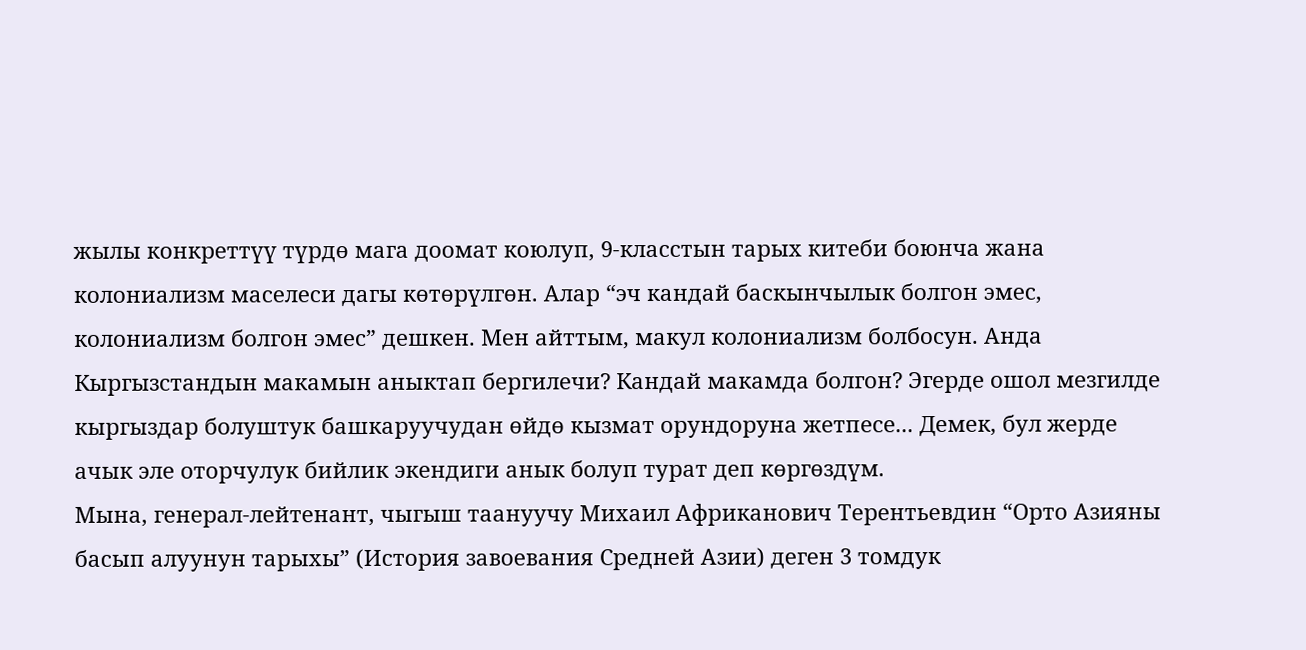жылы конкреттүү түрдө мага доомат коюлуп, 9-класстын тарых китеби боюнча жана колониализм маселеси дагы көтөрүлгөн. Алар “эч кандай баскынчылык болгон эмес, колониализм болгон эмес” дешкен. Мен айттым, макул колониализм болбосун. Анда Кыргызстандын макамын аныктап бергилечи? Кандай макамда болгон? Эгерде ошол мезгилде кыргыздар болуштук башкаруучудан өйдө кызмат орундоруна жетпесе... Демек, бул жерде ачык эле оторчулук бийлик экендиги анык болуп турат деп көргөздүм.
Мына, генерал-лейтенант, чыгыш таануучу Михаил Африканович Терентьевдин “Орто Азияны басып алуунун тарыхы” (История завоевания Средней Азии) деген 3 томдук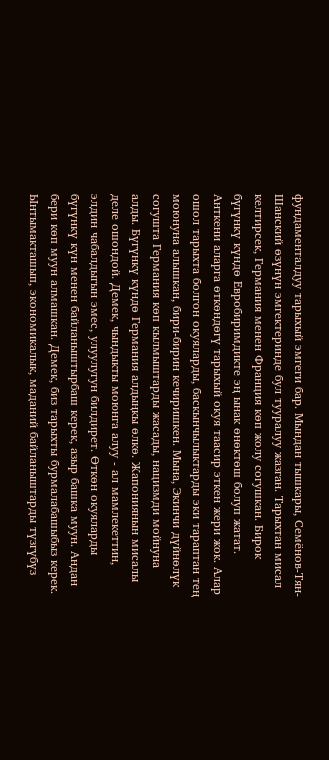фундаменталдуу тарыхый эмгеги бар. Мындан тышкары, Семёнов-Тян-Шанский өзүнүн эмгектеринде бул тууралуу жазган. Тарыхтан мисал келтирсек, Германия менен Франция көп жолу согушкан. Бирок бүгүнкү күндө Евробиримдикте эң ынак өнөктөш болуп жатат. Анткени аларга өткөндөгү тарыхый окуя таасир эткен жери жок. Алар ошол тарыхта болгон окуяларды, баскынчылыктарды эки тараптан тең моюнуна алышкан, бири-бирин кечиришкен. Мына, Экинчи дүйнөлүк согушта Германия көп кылмыштарды жасады, нацизмди мойнуна алды. Бүгүнкү күндө Германия алдыңкы өлкө. Жапониянын мисалы деле ошондой. Демек, чындыкты моюнга алуу - ал мамлекеттин, элдин чабалдыгын эмес, улуулугун билдирет. Өткөн окуяларды бүгүнкү күн менен байланыштырбаш керек, азыр башка муун. Андан бери көп муун алмашкан. Демек, биз тарыхты бурмалабашыбыз керек. Ынтымакташып, экономикалык, маданий байланыштарды түзгүбүз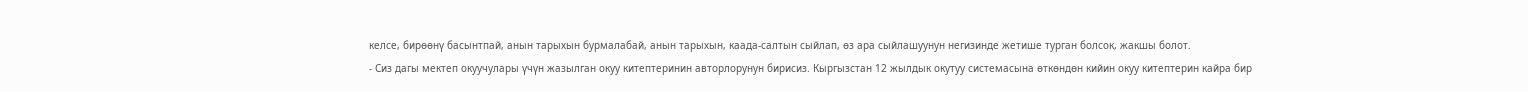келсе, бирөөнү басынтпай, анын тарыхын бурмалабай, анын тарыхын, каада-салтын сыйлап, өз ара сыйлашуунун негизинде жетише турган болсок, жакшы болот.
- Сиз дагы мектеп окуучулары үчүн жазылган окуу китептеринин авторлорунун бирисиз. Кыргызстан 12 жылдык окутуу системасына өткөндөн кийин окуу китептерин кайра бир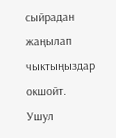сыйрадан жаңылап чыктыңыздар окшойт. Ушул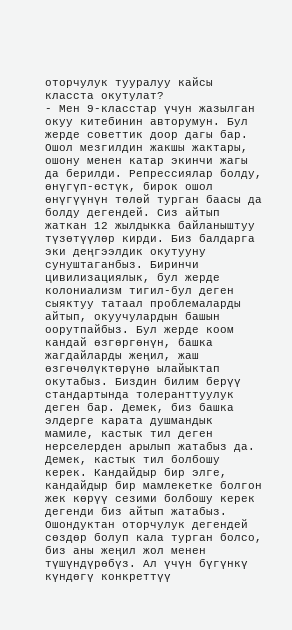оторчулук тууралуу кайсы класста окутулат?
- Мен 9-класстар үчун жазылган окуу китебинин авторумун. Бул жерде советтик доор дагы бар. Ошол мезгилдин жакшы жактары, ошону менен катар экинчи жагы да берилди. Репрессиялар болду, өнүгүп-өстүк, бирок ошол өнүгүүнүн төлөй турган баасы да болду дегендей. Сиз айтып жаткан 12 жылдыкка байланыштуу түзөтүүлөр кирди. Биз балдарга эки деңгээлдик окутууну сунуштаганбыз. Биринчи цивилизациялык, бул жерде колониализм тигил-бул деген сыяктуу татаал проблемаларды айтып, окуучулардын башын оорутпайбыз. Бул жерде коом кандай өзгөргөнүн, башка жагдайларды жеңил, жаш өзгөчөлүктөрүнө ылайыктап окутабыз. Биздин билим берүү стандартында толеранттуулук деген бар. Демек, биз башка элдерге карата душмандык мамиле, кастык тил деген нерселерден арылып жатабыз да. Демек, кастык тил болбошу керек. Кандайдыр бир элге, кандайдыр бир мамлекетке болгон жек көрүү сезими болбошу керек дегенди биз айтып жатабыз. Ошондуктан оторчулук дегендей сөздөр болуп кала турган болсо, биз аны жеңил жол менен түшүндүрөбүз. Ал үчүн бүгүнкү күндөгү конкреттүү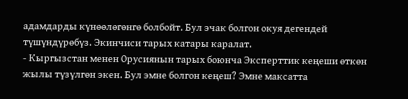адамдарды күнөөлөгөнгө болбойт. Бул эчак болгон окуя дегендей түшүндүрөбүз. Экинчиси тарых катары каралат.
- Кыргызстан менен Орусиянын тарых боюнча Эксперттик кеңеши өткөн жылы түзүлгөн экен. Бул эмне болгон кеңеш? Эмне максатта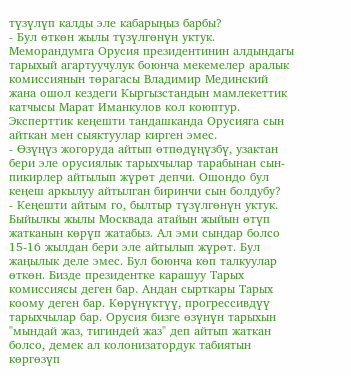түзүлүп калды эле кабарыңыз барбы?
- Бул өткөн жылы түзүлгөнүн уктук. Меморандумга Орусия президентинин алдындагы тарыхый агартуучулук боюнча мекемелер аралык комиссиянын төрагасы Владимир Мединский жана ошол кездеги Кыргызстандын мамлекеттик катчысы Марат Иманкулов кол коюптур. Эксперттик кеңешти тандашканда Орусияга сын айткан мен сыяктуулар кирген эмес.
- Өзүңүз жогоруда айтып өтпөдүңүзбү, узактан бери эле орусиялык тарыхчылар тарабынан сын-пикирлер айтылып жүрөт депчи. Ошондо бул кеңеш аркылуу айтылган биринчи сын болдубу?
- Кеңешти айтым го, былтыр түзүлгөнүн уктук. Быйылкы жылы Москвада атайын жыйын өтүп жатканын көрүп жатабыз. Ал эми сындар болсо 15-16 жылдан бери эле айтылып жүрөт. Бул жаңылык деле эмес. Бул боюнча көп талкуулар өткөн. Бизде президентке карашуу Тарых комиссиясы деген бар. Андан сырткары Тарых коому деген бар. Көрүнүктүү, прогрессивдүү тарыхчылар бар. Орусия бизге өзүнүн тарыхын "мындай жаз, тигиндей жаз" деп айтып жаткан болсо, демек ал колонизатордук табиятын көргөзүп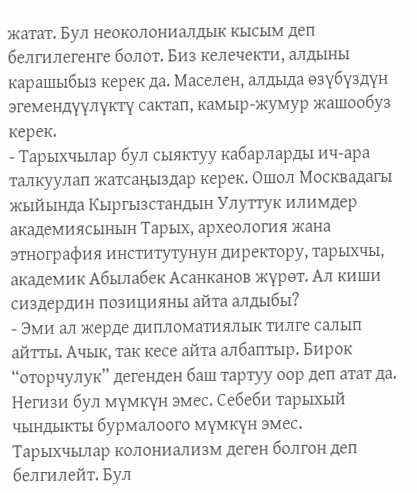жатат. Бул неоколониалдык кысым деп белгилегенге болот. Биз келечекти, алдыны карашыбыз керек да. Маселен, алдыда өзүбүздүн эгемендүүлүктү сактап, камыр-жумур жашообуз керек.
- Тарыхчылар бул сыяктуу кабарларды ич-ара талкуулап жатсаңыздар керек. Ошол Москвадагы жыйында Кыргызстандын Улуттук илимдер академиясынын Тарых, археология жана этнография институтунун директору, тарыхчы, академик Абылабек Асанканов жүрөт. Ал киши сиздердин позицияны айта алдыбы?
- Эми ал жерде дипломатиялык тилге салып айтты. Ачык, так кесе айта албаптыр. Бирок “оторчулук” дегенден баш тартуу оор деп атат да. Негизи бул мүмкүн эмес. Себеби тарыхый чындыкты бурмалоого мүмкүн эмес. Тарыхчылар колониализм деген болгон деп белгилейт. Бул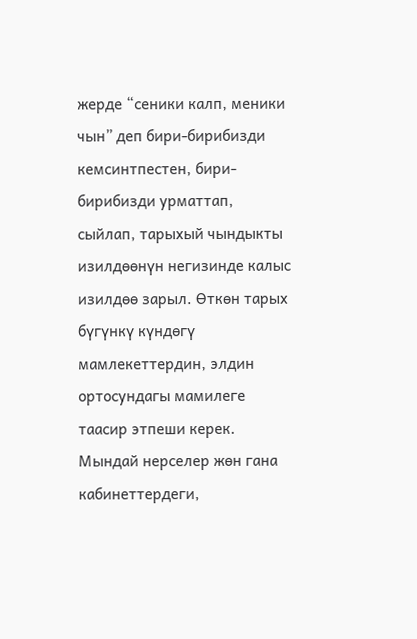жерде “сеники калп, меники чын” деп бири-бирибизди кемсинтпестен, бири-бирибизди урматтап, сыйлап, тарыхый чындыкты изилдөөнүн негизинде калыс изилдөө зарыл. Өткөн тарых бүгүнкү күндөгү мамлекеттердин, элдин ортосундагы мамилеге таасир этпеши керек. Мындай нерселер жөн гана кабинеттердеги,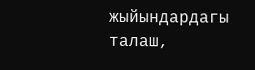жыйындардагы талаш,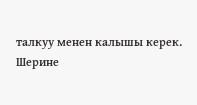талкуу менен калышы керек.
Шерине